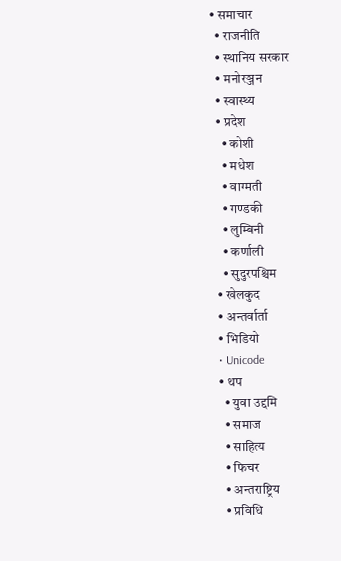• समाचार
  • राजनीति
  • स्थानिय सरकार
  • मनोरञ्जन
  • स्वास्थ्य
  • प्रदेश
    • कोशी
    • मधेश
    • वाग्मती
    • गण्डकी
    • लुम्बिनी
    • कर्णाली
    • सुदुरपश्चिम
  • खेलकुद
  • अन्तर्वार्ता
  • भिडियो
  • Unicode
  • थप
    • युवा उद्दमि
    • समाज
    • साहित्य
    • फिचर
    • अन्तराष्ट्रिय
    • प्रविधि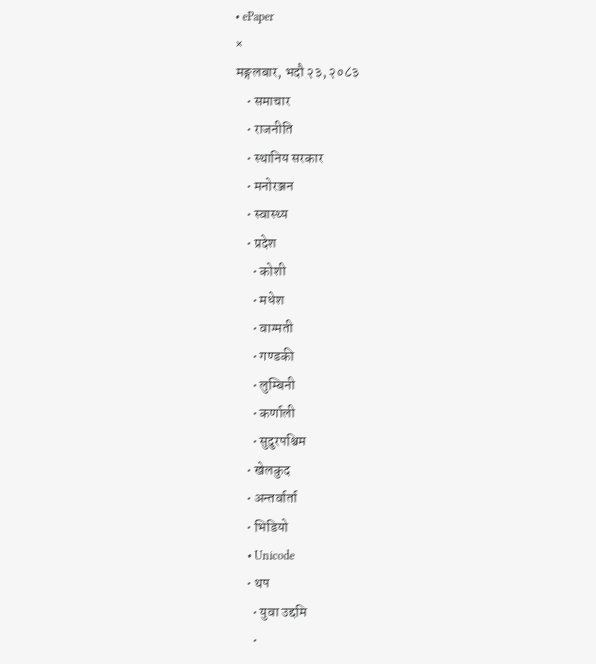• ePaper
×
मङ्गलबार, भदौ २३, २०८३
    • समाचार
    • राजनीति
    • स्थानिय सरकार
    • मनोरञ्जन
    • स्वास्थ्य
    • प्रदेश
      • कोशी
      • मधेश
      • वाग्मती
      • गण्डकी
      • लुम्बिनी
      • कर्णाली
      • सुदुरपश्चिम
    • खेलकुद
    • अन्तर्वार्ता
    • भिडियो
    • Unicode
    • थप
      • युवा उद्दमि
      •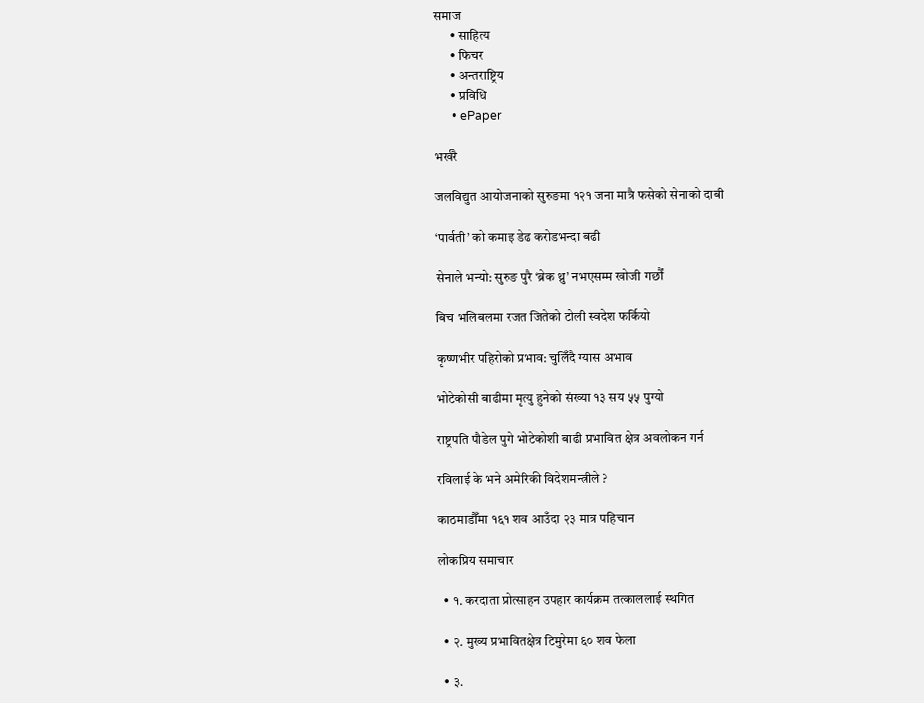समाज
      • साहित्य
      • फिचर
      • अन्तराष्ट्रिय
      • प्रविधि
      • ePaper

भर्खरै

जलविद्युत आयोजनाको सुरुङमा १२१ जना मात्रै फसेको सेनाको दाबी

‘पार्वती’ को कमाइ डेढ करोडभन्दा बढी

सेनाले भन्यो: सुरुङ पुरै ‘ब्रेक थ्रु’ नभएसम्म खोजी गर्छौं

बिच भलिबलमा रजत जितेको टोली स्वदेश फर्कियो

कृष्णभीर पहिरोको प्रभाव: चुलिँदै ग्यास अभाव

भोटेकोसी बाढीमा मृत्यु हुनेको संख्या १३ सय ५५ पुग्यो

राष्ट्रपति पौडेल पुगे भोटेकोशी बाढी प्रभावित क्षेत्र अवलोकन गर्न

रविलाई के भने अमेरिकी विदेशमन्त्रीले ?

काठमाडौँमा १६१ शव आउँदा २३ मात्र पहिचान

लोकप्रिय समाचार

  • १. करदाता प्रोत्साहन उपहार कार्यक्रम तत्काललाई स्थगित

  • २. मुख्य प्रभावितक्षेत्र टिमुरेमा ६० शव फेला

  • ३.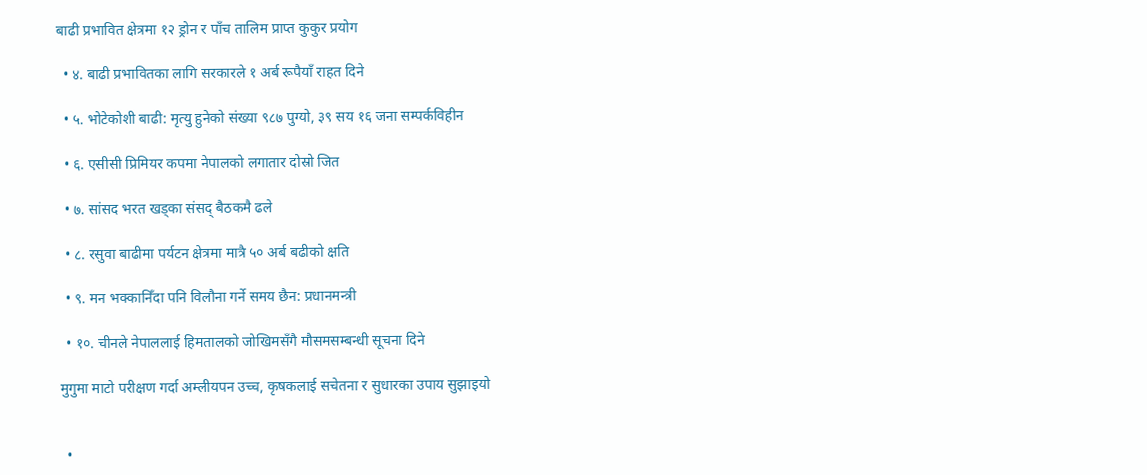बाढी प्रभावित क्षेत्रमा १२ ड्रोन र पाँच तालिम प्राप्त कुकुर प्रयोग

  • ४. बाढी प्रभावितका लागि सरकारले १ अर्ब रूपैयाँ राहत दिने

  • ५. भोटेकोशी बाढी: मृत्यु हुनेको संख्या ९८७ पुग्यो, ३९ सय १६ जना सम्पर्कविहीन

  • ६. एसीसी प्रिमियर कपमा नेपालको लगातार दोस्रो जित

  • ७. सांसद भरत खड्का संसद् बैठकमै ढले

  • ८. रसुवा बाढीमा पर्यटन क्षेत्रमा मात्रै ५० अर्ब बढीको क्षति

  • ९. मन भक्कानिँदा पनि विलौना गर्ने समय छैन: प्रधानमन्त्री

  • १०. चीनले नेपाललाई हिमतालको जोखिमसँगै मौसमसम्बन्धी सूचना दिने

मुगुमा माटो परीक्षण गर्दा अम्लीयपन उच्च, कृषकलाई सचेतना र सुधारका उपाय सुझाइयो


  •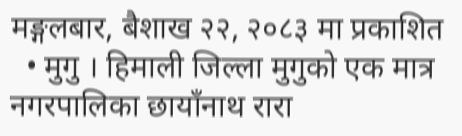मङ्गलबार, बैशाख २२, २०८३ मा प्रकाशित
  • मुगु । हिमाली जिल्ला मुगुको एक मात्र नगरपालिका छायाँनाथ रारा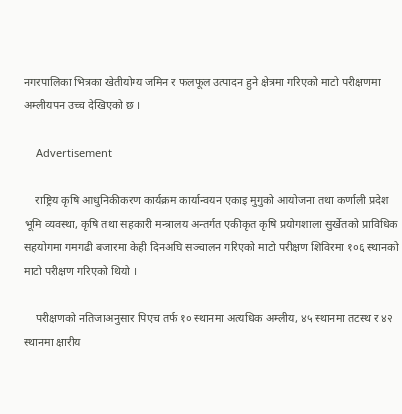नगरपालिका भित्रका खेतीयोग्य जमिन र फलफूल उत्पादन हुने क्षेत्रमा गरिएको माटो परीक्षणमा अम्लीयपन उच्च देखिएको छ ।

    Advertisement

    राष्ट्रिय कृषि आधुनिकीकरण कार्यक्रम कार्यान्वयन एकाइ मुगुको आयोजना तथा कर्णाली प्रदेश भूमि व्यवस्था, कृषि तथा सहकारी मन्त्रालय अन्तर्गत एकीकृत कृषि प्रयोगशाला सुर्खेतको प्राविधिक सहयोगमा गमगढी बजारमा केही दिनअघि सञ्चालन गरिएको माटो परीक्षण शिविरमा १०६ स्थानको माटो परीक्षण गरिएको थियो ।

    परीक्षणको नतिजाअनुसार पिएच तर्फ १० स्थानमा अत्यधिक अम्लीय, ४५ स्थानमा तटस्थ र ४२ स्थानमा क्षारीय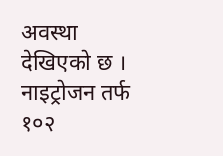अवस्था देखिएको छ । नाइट्रोजन तर्फ १०२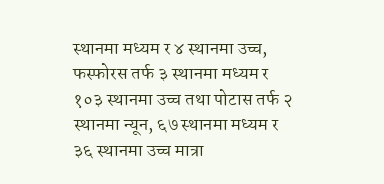स्थानमा मध्यम र ४ स्थानमा उच्च, फस्फोरस तर्फ ३ स्थानमा मध्यम र १०३ स्थानमा उच्च तथा पोटास तर्फ २ स्थानमा न्यून, ६७ स्थानमा मध्यम र ३६ स्थानमा उच्च मात्रा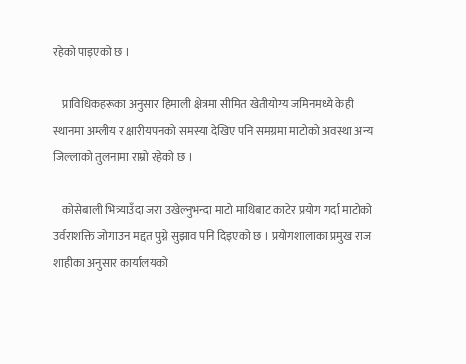रहेको पाइएको छ ।

    प्राविधिकहरूका अनुसार हिमाली क्षेत्रमा सीमित खेतीयोग्य जमिनमध्ये केही स्थानमा अम्लीय र क्षारीयपनको समस्या देखिए पनि समग्रमा माटोको अवस्था अन्य जिल्लाको तुलनामा राम्रो रहेको छ ।

    कोसेबाली भित्र्याउँदा जरा उखेल्नुभन्दा माटो माथिबाट काटेर प्रयोग गर्दा माटोको उर्वराशक्ति जोगाउन मद्दत पुग्ने सुझाव पनि दिइएको छ । प्रयोगशालाका प्रमुख राज शाहीका अनुसार कार्यालयको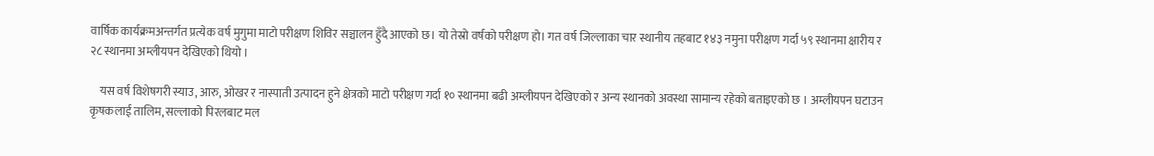वार्षिक कार्यक्रमअन्तर्गत प्रत्येक वर्ष मुगुमा माटो परीक्षण शिविर सञ्चालन हुँदै आएको छ। यो तेस्रो वर्षको परीक्षण हो। गत वर्ष जिल्लाका चार स्थानीय तहबाट १४३ नमुना परीक्षण गर्दा ५९ स्थानमा क्षारीय र २८ स्थानमा अम्लीयपन देखिएको थियो ।

    यस वर्ष विशेषगरी स्याउ, आरु, ओखर र नास्पाती उत्पादन हुने क्षेत्रको माटो परीक्षण गर्दा १० स्थानमा बढी अम्लीयपन देखिएको र अन्य स्थानको अवस्था सामान्य रहेको बताइएको छ । अम्लीयपन घटाउन कृषकलाई तालिम, सल्लाको पिरलबाट मल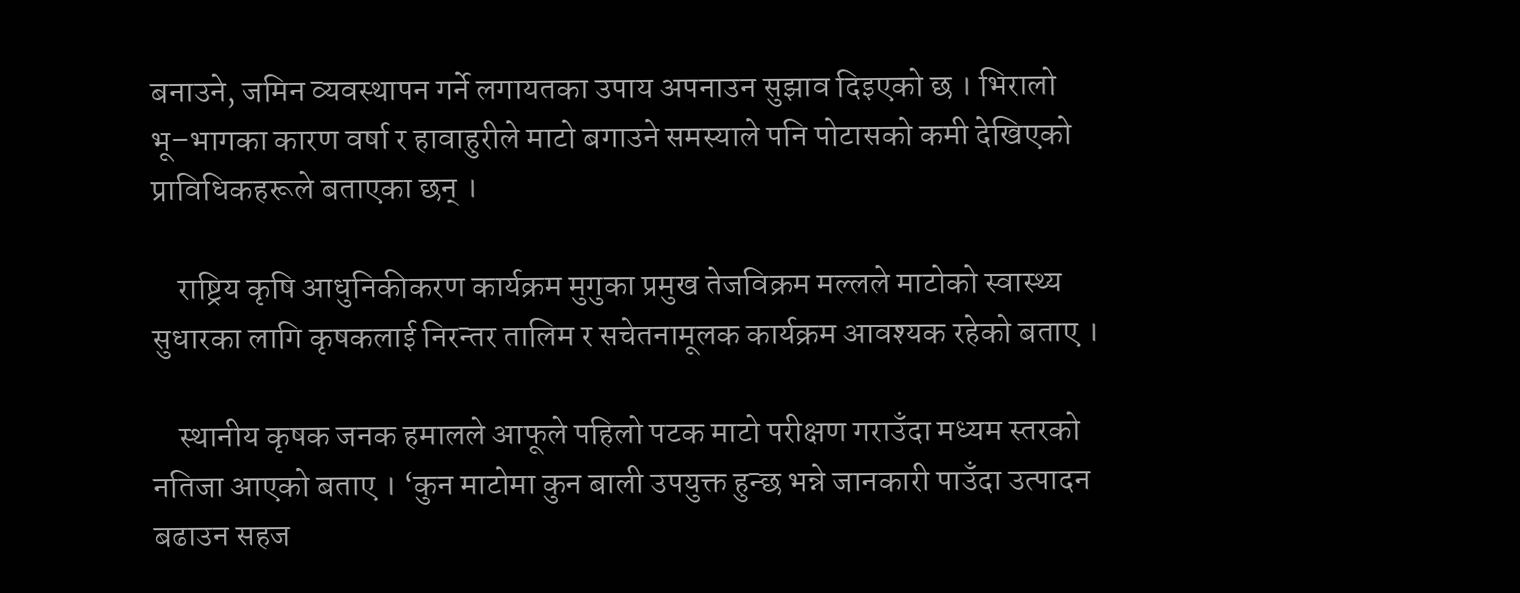बनाउने, जमिन व्यवस्थापन गर्ने लगायतका उपाय अपनाउन सुझाव दिइएको छ । भिरालो भू–भागका कारण वर्षा र हावाहुरीले माटो बगाउने समस्याले पनि पोटासको कमी देखिएको प्राविधिकहरूले बताएका छन् ।

    राष्ट्रिय कृषि आधुनिकीकरण कार्यक्रम मुगुका प्रमुख तेजविक्रम मल्लले माटोको स्वास्थ्य सुधारका लागि कृषकलाई निरन्तर तालिम र सचेतनामूलक कार्यक्रम आवश्यक रहेको बताए ।

    स्थानीय कृषक जनक हमालले आफूले पहिलो पटक माटो परीक्षण गराउँदा मध्यम स्तरको नतिजा आएको बताए । ‘कुन माटोमा कुन बाली उपयुक्त हुन्छ भन्ने जानकारी पाउँदा उत्पादन बढाउन सहज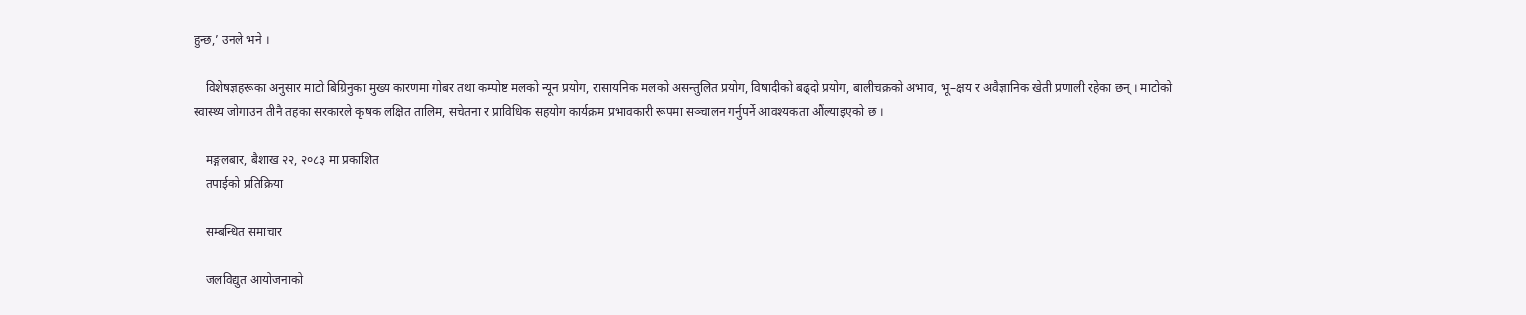हुन्छ,’ उनले भने ।

    विशेषज्ञहरूका अनुसार माटो बिग्रिनुका मुख्य कारणमा गोबर तथा कम्पोष्ट मलको न्यून प्रयोग, रासायनिक मलको असन्तुलित प्रयोग, विषादीको बढ्दो प्रयोग, बालीचक्रको अभाव, भू–क्षय र अवैज्ञानिक खेती प्रणाली रहेका छन् । माटोको स्वास्थ्य जोगाउन तीनै तहका सरकारले कृषक लक्षित तालिम, सचेतना र प्राविधिक सहयोग कार्यक्रम प्रभावकारी रूपमा सञ्चालन गर्नुपर्ने आवश्यकता औंल्याइएको छ ।

    मङ्गलबार, बैशाख २२, २०८३ मा प्रकाशित
    तपाईको प्रतिक्रिया

    सम्बन्धित समाचार

    जलविद्युत आयोजनाको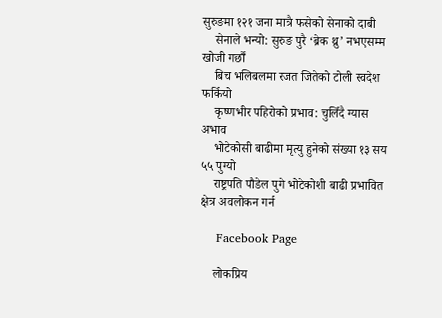सुरुङमा १२१ जना मात्रै फसेको सेनाको दाबी
    सेनाले भन्यो: सुरुङ पुरै ‘ब्रेक थ्रु’ नभएसम्म खोजी गर्छौं
    बिच भलिबलमा रजत जितेको टोली स्वदेश फर्कियो
    कृष्णभीर पहिरोको प्रभाव: चुलिँदै ग्यास अभाव
    भोटेकोसी बाढीमा मृत्यु हुनेको संख्या १३ सय ५५ पुग्यो
    राष्ट्रपति पौडेल पुगे भोटेकोशी बाढी प्रभावित क्षेत्र अवलोकन गर्न

    Facebook Page

    लोकप्रिय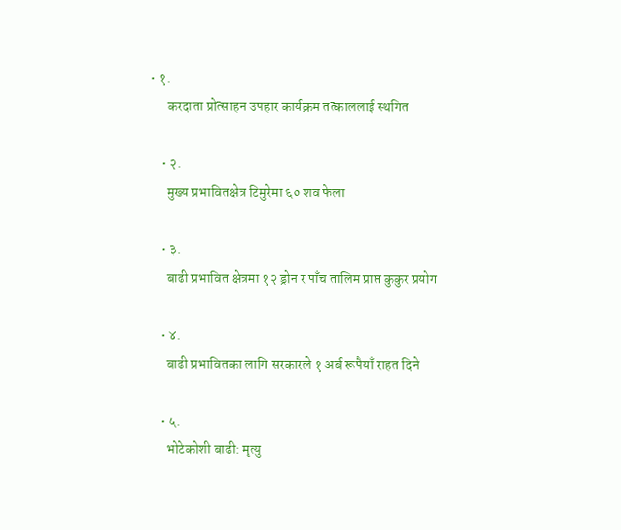• १.
      करदाता प्रोत्साहन उपहार कार्यक्रम तत्काललाई स्थगित

    • २.
      मुख्य प्रभावितक्षेत्र टिमुरेमा ६० शव फेला

    • ३.
      बाढी प्रभावित क्षेत्रमा १२ ड्रोन र पाँच तालिम प्राप्त कुकुर प्रयोग

    • ४.
      बाढी प्रभावितका लागि सरकारले १ अर्ब रूपैयाँ राहत दिने

    • ५.
      भोटेकोशी बाढी: मृत्यु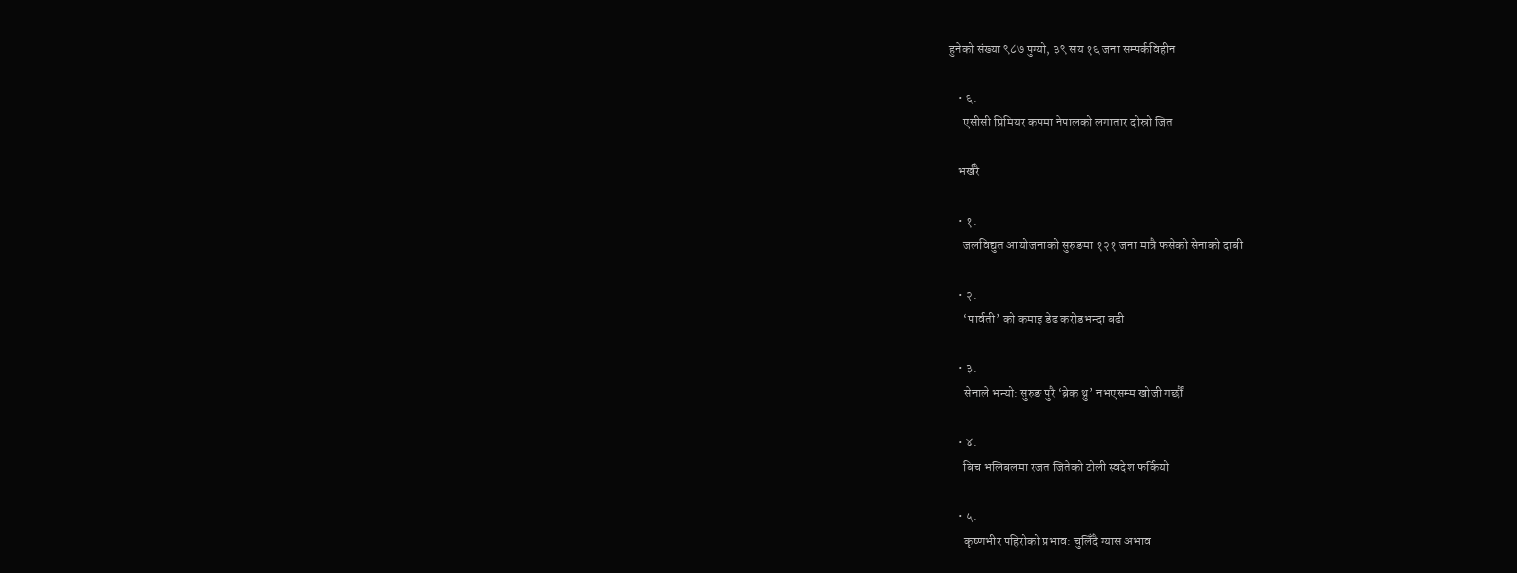हुनेको संख्या ९८७ पुग्यो, ३९ सय १६ जना सम्पर्कविहीन

    • ६.
      एसीसी प्रिमियर कपमा नेपालको लगातार दोस्रो जित

    भर्खरै

    • १.
      जलविद्युत आयोजनाको सुरुङमा १२१ जना मात्रै फसेको सेनाको दाबी

    • २.
      ‘पार्वती’ को कमाइ डेढ करोडभन्दा बढी

    • ३.
      सेनाले भन्यो: सुरुङ पुरै ‘ब्रेक थ्रु’ नभएसम्म खोजी गर्छौं

    • ४.
      बिच भलिबलमा रजत जितेको टोली स्वदेश फर्कियो

    • ५.
      कृष्णभीर पहिरोको प्रभाव: चुलिँदै ग्यास अभाव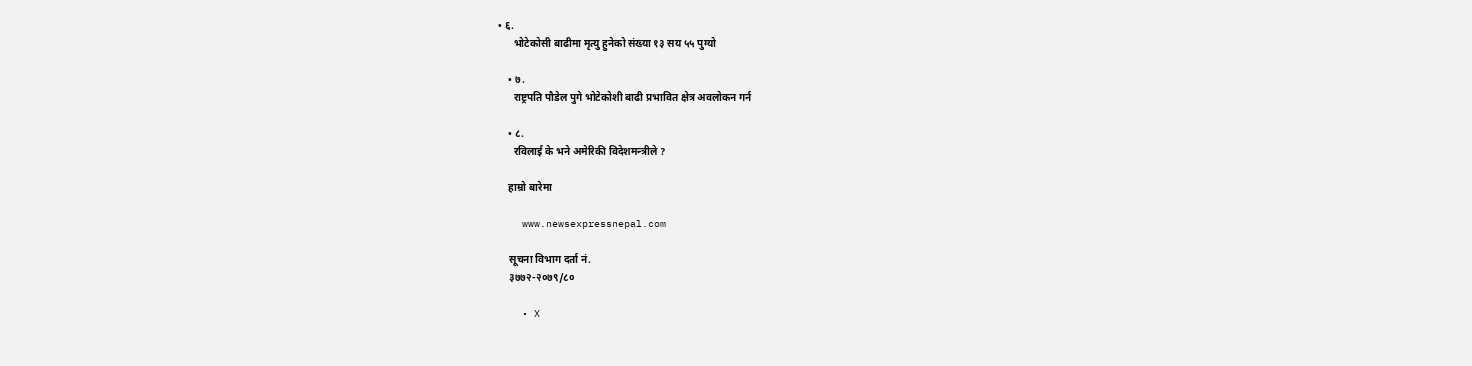• ६.
      भोटेकोसी बाढीमा मृत्यु हुनेको संख्या १३ सय ५५ पुग्यो

    • ७.
      राष्ट्रपति पौडेल पुगे भोटेकोशी बाढी प्रभावित क्षेत्र अवलोकन गर्न

    • ८.
      रविलाई के भने अमेरिकी विदेशमन्त्रीले ?

    हाम्रो बारेमा

    www.newsexpressnepal.com

    सूचना विभाग दर्ता नं.
    ३७७२-२०७९/८०

    • X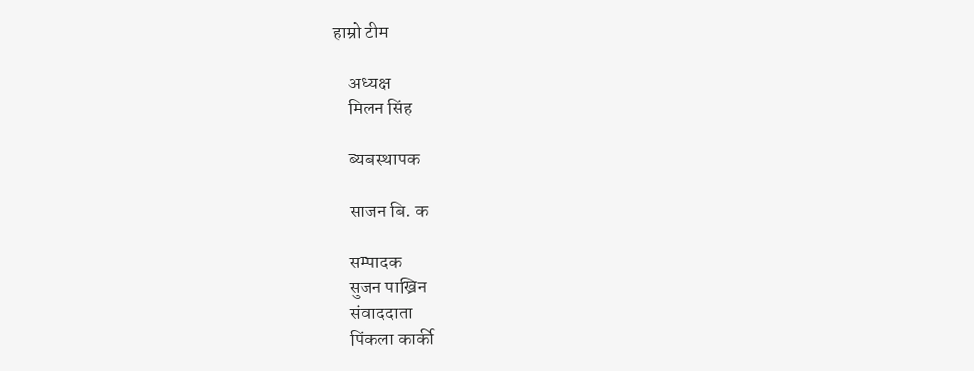हाम्रो टीम

    अध्यक्ष
    मिलन सिंह

    ब्यबस्थापक

    साजन बि. क

    सम्पादक
    सुजन पाख्रिन
    संवाददाता
    पिंकला कार्की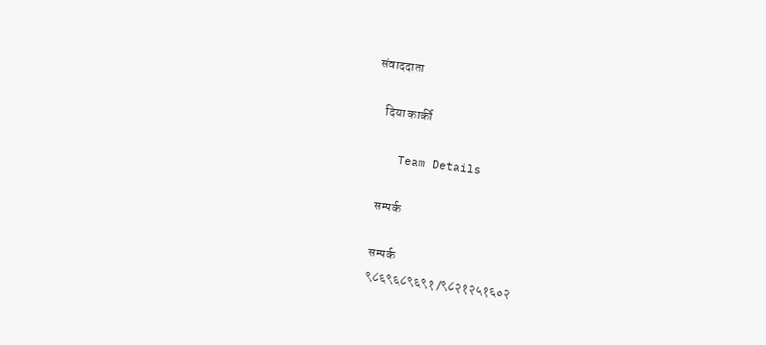संवाददाता

    दिया कार्की

    Team Details

    सम्पर्क

    सम्पर्क
    ९८६९६८९६९१ /९८२१२५१६०२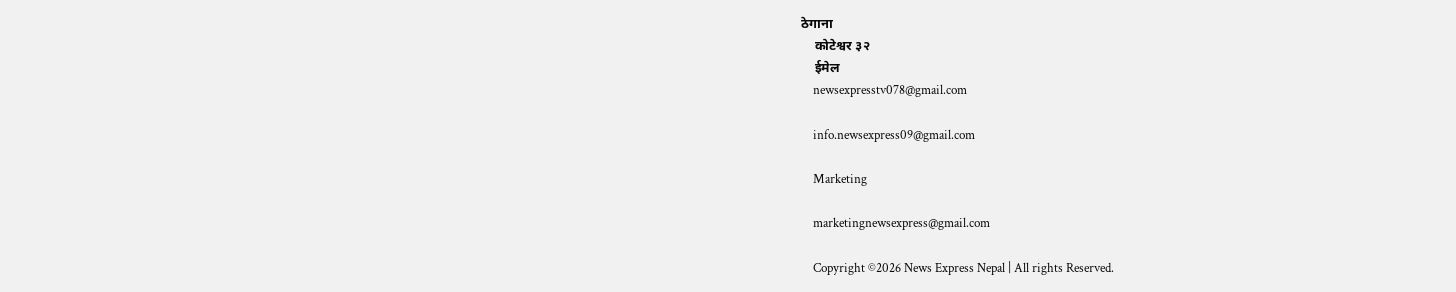ठेगाना
    कोटेश्वर ३२
    ईमेल
    newsexpresstv078@gmail.com

    info.newsexpress09@gmail.com

    Marketing

    marketingnewsexpress@gmail.com

    Copyright ©2026 News Express Nepal | All rights Reserved.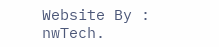Website By :  nwTech.